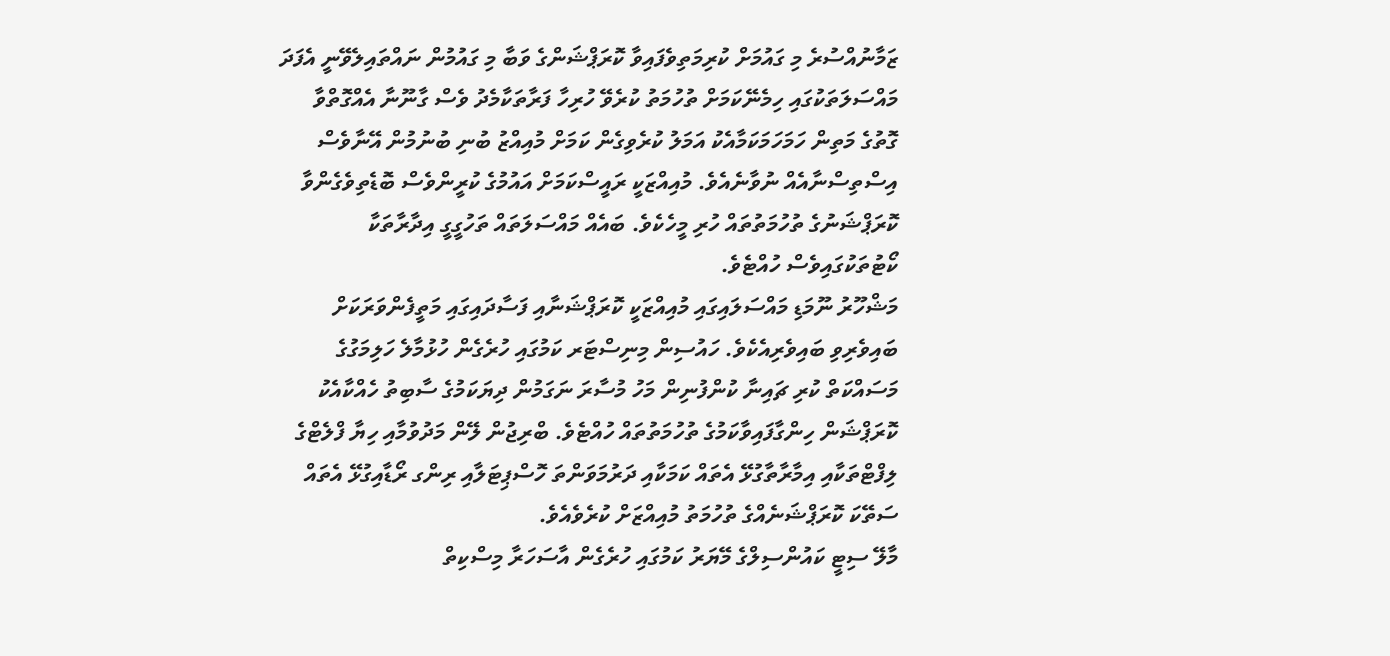ޒަމާނުއްސުރެ މި ގައުމަށް ކުރިމަތިވެފައިވާ ކޮރަޕްޝަންގެ ވަބާ މި ގައުމުން ނައްތައިލެވޭނީ އެފަދަ މައްސަލަތަކުގައި ހިމެނޭކަމަށް ތުހުމަތު ކުރެވޭ ހުރިހާ ފަރާތަކާމެދު ވެސް ގާނޫނާ އެއްގޮތްވާ ގޮތުގެ މަތިން ހަމަހަމަކަމާއެކު އަމަލު ކުރެވިގެން ކަމަށް މުއިއްޒު ބުނި ބުނުމުން އޭނާވެސް އިސްތިސްނާއެއް ނުވާނެއެވެ. މުއިއްޒަކީ ރައީސްކަމަށް އައުމުގެ ކުރީންވެސް ބޮޑެތިވެގެންވާ ކޮރަޕްޝަނުގެ ތުހުމަތުތައް ހުރި މީހެކެވެ. ބައެއް މައްސަލަތައް ތަހުގީގީ އިދާރާތަކާ ކޯޓުތަކުގައިވެސް ހުއްޓެވެ.
މަޝްހޫރު ނޫމަޑި މައްސަލައިގައި މުއިއްޒަކީ ކޮރަޕްޝަނާއި ފަސާދައިގައި މަތީފެންވަރަކަށް ބައިވެރިވި ބައިވެރިއެކެވެ. ހައުސިން މިނިސްޓަރ ކަމުގައި ހުރެގެން ހުޅުމާލެ ހަލިމަގުގެ މަސައްކަތް ކުރި ޗައިނާ ކުންފުނިން މަހު މުސާރަ ނަގަމުން ދިޔަކަމުގެ ސާބިތު ހެއްކާއެކު ކޮރަޕްޝަން ހިންގާފައިވާކަމުގެ ތުހުމަތުތައް ހުއްޓެވެ. ބްރިޖުން ލޭން މަދުވުމާއި ހިޔާ ފްލެޓްގެ ލިފްޓްތަކާއި އިމާރާތާގުޅޭ އެތައް ކަމަކާއި ދަރުމަވަންތަ ހޮސްޕިޓަލާއި ރިންގ ރޯޑާއިގުޅޭ އެތައް ސަތޭކަ ކޮރަޕްޝަނެއްގެ ތުހުމަތު މުއިއްޒަށް ކުރެވެއެވެ.
މާލޭ ސިޓީ ކައުންސިލްގެ މޭޔަރު ކަމުގައި ހުރެގެން އާސަހަރާ މިސްކިތް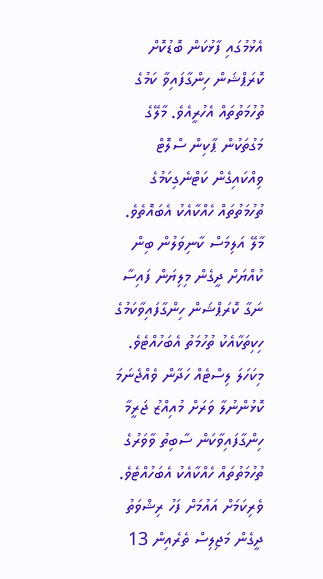އެޅުމުގައި ފާޅުކަން ބޮޑުކޮށް ކޮރަޕްޝަން ހިންގާފައިވާ ކަމުގެ ތުހުމަތުތައް އެހުރީއެވެ. މާލޭގެ މަގުތަކުން ޕާކިން ސްލޮޓް ވިއްކައިގެން ކަޓްނެގިކަމުގެ ތުހުމަތުތައް ހެއްކާއެކު އެބައޮތެވެ. މާލޭ އަލިމަސް ކާނިވަލުން ބިން ކުއްޔަށް ދީގެން މިލިޔަން ފައިސާ ނަގާ ކޮރަޕްޝަން ހިންގާފައިވާކަމުގެ ހިކިތަކާއެކު ތުހުމަތު އެބަހުއްޓެވެ. މިކަހަލަ ލިސްޓެއް ހަދާން ވެއްޖެނަމަ ކޮޅުންނުލާ ވަރަށް މުއިއްޒު ޖަރީމާ ހިންގާފައިވާކަން ސާބިތު ވާވަރުގެ ތުހުމަތުތައް ހެއްކާއެކު އެބަހުއްޓެވެ.
ވެރިކަމަށް އައުމަށް ފަހު ރިޝްވަތު ދީގެން މަޖިލިސް ތެރެއިން 13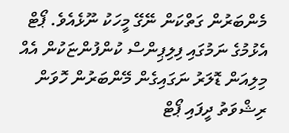މެންބަރުން ގަތްކަން ނޭގޭ މީހަކު ނޫޅެއެވެ. ޕޯޓް އެޅުމުގެ ނަމުގައި ފިލިޕިންސް ކުންފުންޏަކުން އެއް މިލިއަން ޑޮލަރު ނަގައިގެން މޭންބަރުން ހޮވަން ރިޝްވަތު ދީފައި ޕޯޓް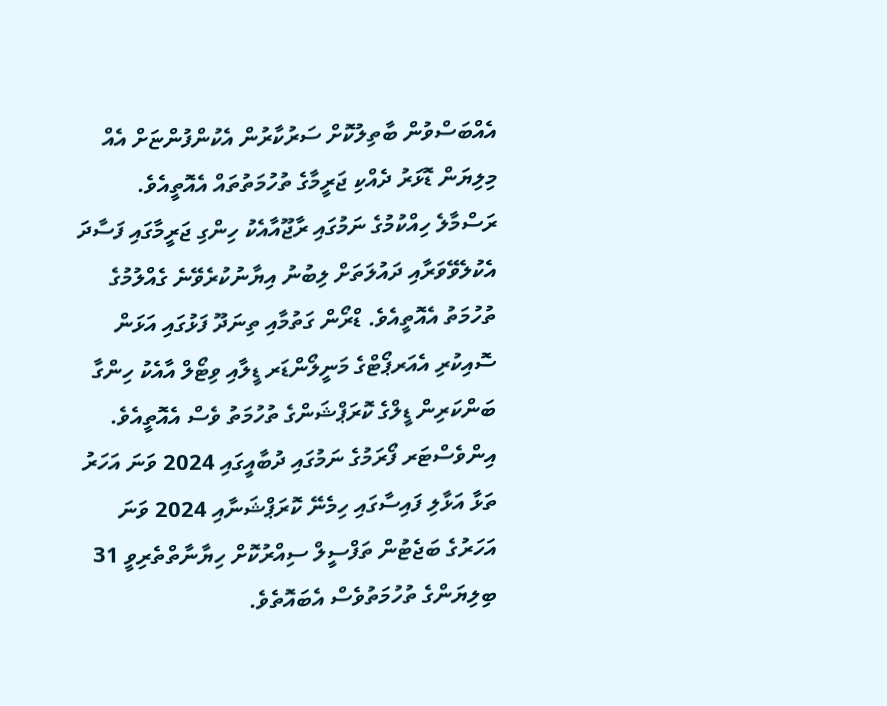އެއްބަސްވުން ބާތިލުކޮށް ސަރުކާރުން އެކުންފުންޏަށް އެއް މިލިޔަން ޑޮޅަރު ދެއްކި ޖަރީމާގެ ތުހުމަތުތައް އެއޮތީއެވެ.
ރަސްމާލެ ހިއްކުމުގެ ނަމުގައި ރާޖޫއާއެކު ހިންގި ޖަރީމާގައި ފަސާދަ އެކުލެވޭވަރާއި ދައުލަތަށް ލިބުނު އިޔާނުކުރެވޭނެ ގެއްލުމުގެ ތުހުމަތު އެއޮތީއެވެ. ޑްރޯން ގަތުމާއި ތިނަދޫ ފަޅުގައި އަޅަން ސޮއިކުރި އެއަރޕޯޓްގެ މަނީލޯންޑަރ ޑީލާއި ވިޓޯލް އާއެކު ހިންގާ ބަންކަރިން ޑީލްގެ ކޮރަޕްޝަންގެ ތުހުމަތު ވެސް އެއޮތީއެވެ. އިންވެސްޓަރ ފޯރަމުގެ ނަމުގައި ދުބާއީގައި 2024 ވަނަ އަހަރު ތަޅާ އަޅާލި ފައިސާގައި ހިމެނޭ ކޮރަޕްޝަނާއި 2024 ވަނަ އަހަރުގެ ބަޖެޓުން ތަފްސީލް ސިއްރުކޮށް ހިޔާނާތްތެރިވީ 31 ބިލިޔަންގެ ތުހުމަތުވެސް އެބައޮތެވެ.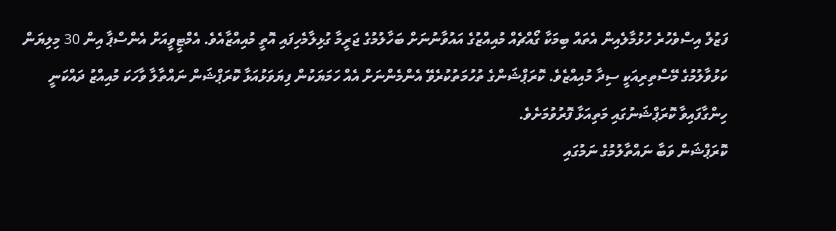ފަޒުލް އިސްވެހުރެ ހުޅުމާލެއިން އެތައް ބިމަކާ ގޯއްޗެއް މުއިއްޒުގެ އައުވާނުނަށް ބަހާލުމުގެ ޖަރީމާ ގުޅިލާމެހިފައި އޮތީ މުއިއްޒާއެވެ. އެމްޓީވީއަށް އެންސްޕާ އިން 30 މިލިޔަން ކަޅުވާލުމުގެ މޭސްތިރިއަކީ ސިދާ މުއިއްޒެވެ. ކޮރަޕްޝަންގެ ތުހުމަތުކުރެވޭ އެންމެންނަށް އެއް ހަމަޔަކުން ފިޔަވަޅުއަޅާ ކޮރަޕްޝަން ނައްތާލާ ވާހަކަ މުއިއްޒު ދައްކަނީ ހިންގާފައިވާ ކޮރަޕްޝަނުގައި މަތިއަޅާ ފޮރުވުމަށެވެ.
ކޮރަޕްޝަން ވަބާ ނައްތާލުމުގެ ނަމުގައި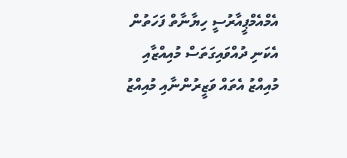އެމްއެމްޕީއާރުސީ ހިޔާނާތް ފަހަތުން އެކަނި ދުއްވައިގަތަސް މުއިއްޒާއި މުއިއްޒު އެތައް ވަޒީރުންނާއި މުއިއްޒު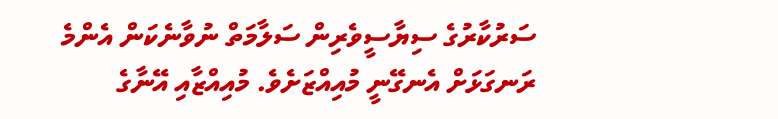ސަރުކާރުގެ ސިޔާސީވެރިން ސަލާމަތް ނުވާނެކަން އެންމެ ރަނގަޅަށް އެނގޭނީ މުއިއްޒަށެވެ. މުއިއްޒާއި އޭނާގެ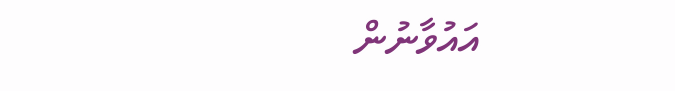އައުވާނުން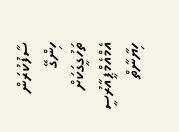ސާފުކުރަން ހިންގޭ ތަހުގީގަކަށް އެމްއެމްޕީއާރުސީ ހިޔާނާތް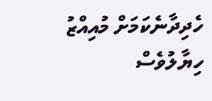ހެދިދާނެކަމަށް މުއިއްޒު ހިޔާލުވެސް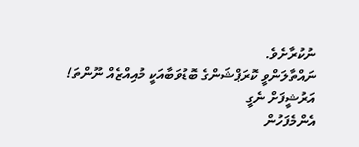ނުކުރާށެވެ.
ނައްތާލަންވީ ކޮރަޕްޝަންގެ ބޮޑުވަބާއަކީ މުއިއްޒެއް ނޫންތަ!
އަރުޝީފަށް ނެގީ
އެންމެފަހުން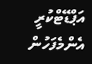އަޕްޑޭޓްކުރީ
އެންމެފަހުން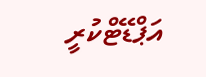އަޕްޑޭޓްކުރީ